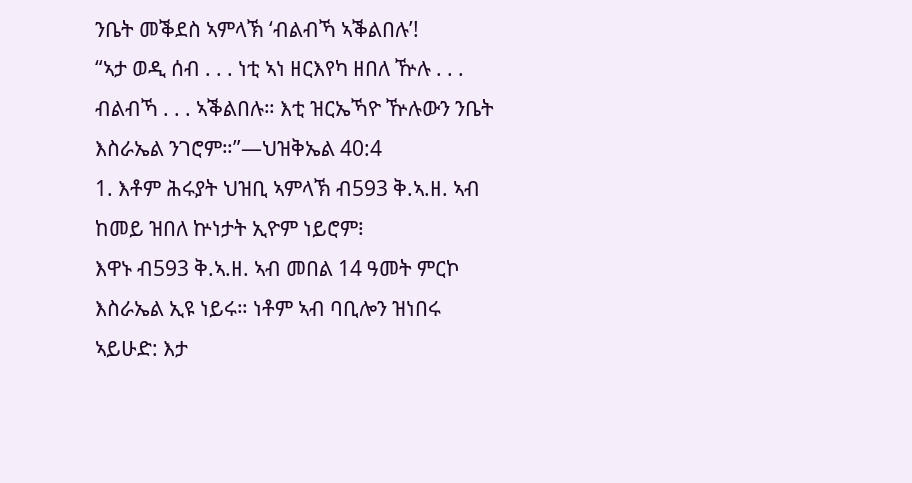ንቤት መቕደስ ኣምላኽ ‘ብልብኻ ኣቕልበሉ’!
“ኣታ ወዲ ሰብ . . . ነቲ ኣነ ዘርእየካ ዘበለ ዅሉ . . . ብልብኻ . . . ኣቕልበሉ። እቲ ዝርኤኻዮ ዅሉውን ንቤት እስራኤል ንገሮም።”—ህዝቅኤል 40:4
1. እቶም ሕሩያት ህዝቢ ኣምላኽ ብ593 ቅ.ኣ.ዘ. ኣብ ከመይ ዝበለ ኵነታት ኢዮም ነይሮም፧
እዋኑ ብ593 ቅ.ኣ.ዘ. ኣብ መበል 14 ዓመት ምርኮ እስራኤል ኢዩ ነይሩ። ነቶም ኣብ ባቢሎን ዝነበሩ ኣይሁድ: እታ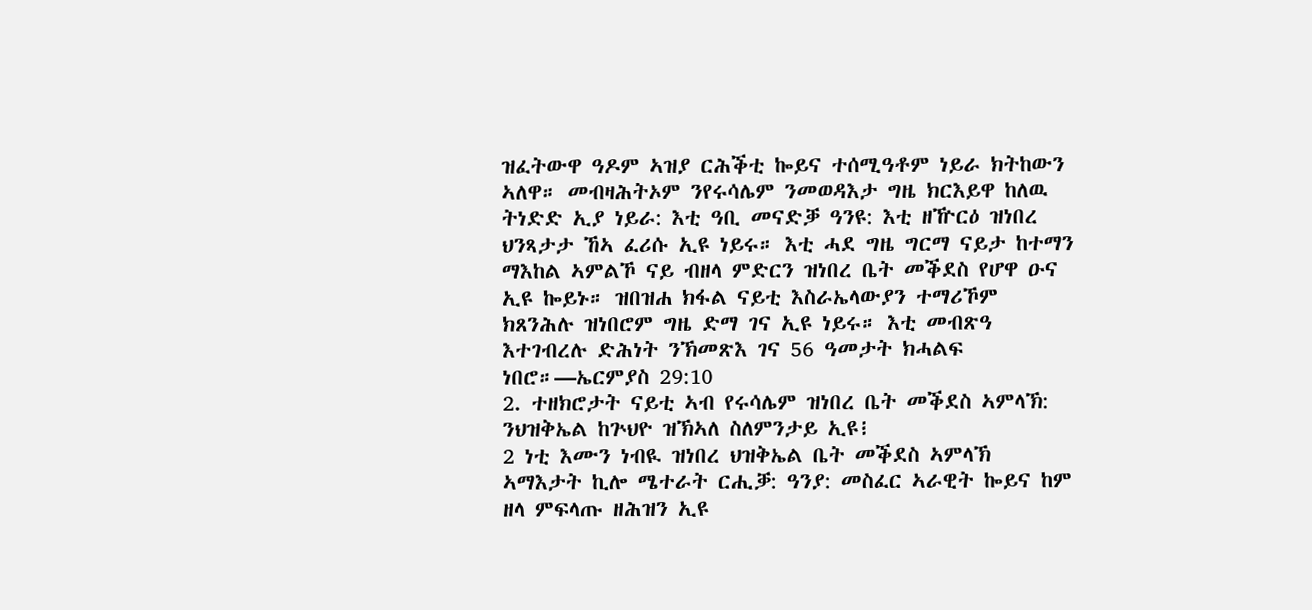ዝፈትውዋ ዓዶም ኣዝያ ርሕቕቲ ኰይና ተሰሚዓቶም ነይራ ክትከውን ኣለዋ። መብዛሕትኦም ንየሩሳሌም ንመወዳእታ ግዜ ክርእይዋ ከለዉ ትነድድ ኢያ ነይራ: እቲ ዓቢ መናድቓ ዓንዩ: እቲ ዘዅርዕ ዝነበረ ህንጻታታ ኸኣ ፈሪሱ ኢዩ ነይሩ። እቲ ሓደ ግዜ ግርማ ናይታ ከተማን ማእከል ኣምልኾ ናይ ብዘላ ምድርን ዝነበረ ቤት መቕደስ የሆዋ ዑና ኢዩ ኰይኑ። ዝበዝሐ ክፋል ናይቲ እስራኤላውያን ተማሪኾም ክጸንሕሉ ዝነበሮም ግዜ ድማ ገና ኢዩ ነይሩ። እቲ መብጽዓ እተገብረሉ ድሕነት ንኽመጽእ ገና 56 ዓመታት ክሓልፍ ነበሮ።—ኤርምያስ 29:10
2. ተዘክሮታት ናይቲ ኣብ የሩሳሌም ዝነበረ ቤት መቕደስ ኣምላኽ: ንህዝቅኤል ከጕህዮ ዝኽኣለ ስለምንታይ ኢዩ፧
2 ነቲ እሙን ነብዪ ዝነበረ ህዝቅኤል ቤት መቕደስ ኣምላኽ ኣማእታት ኪሎ ሜተራት ርሒቓ: ዓንያ: መስፈር ኣራዊት ኰይና ከም ዘላ ምፍላጡ ዘሕዝን ኢዩ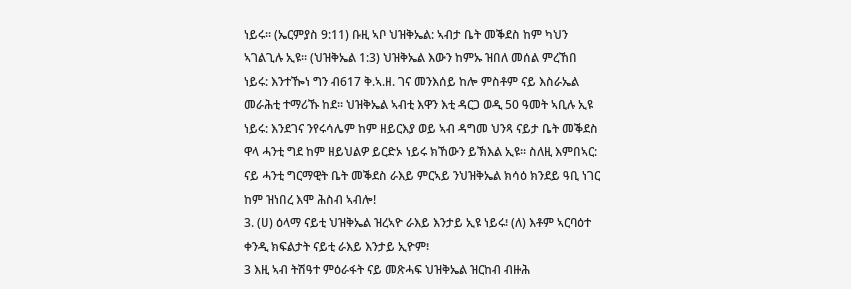ነይሩ። (ኤርምያስ 9:11) ቡዚ ኣቦ ህዝቅኤል: ኣብታ ቤት መቕደስ ከም ካህን ኣገልጊሉ ኢዩ። (ህዝቅኤል 1:3) ህዝቅኤል እውን ከምኡ ዝበለ መሰል ምረኸበ ነይሩ: እንተዀነ ግን ብ617 ቅ.ኣ.ዘ. ገና መንእሰይ ከሎ ምስቶም ናይ እስራኤል መራሕቲ ተማሪኹ ከደ። ህዝቅኤል ኣብቲ እዋን እቲ ዳርጋ ወዲ 50 ዓመት ኣቢሉ ኢዩ ነይሩ: እንደገና ንየሩሳሌም ከም ዘይርእያ ወይ ኣብ ዳግመ ህንጻ ናይታ ቤት መቕደስ ዋላ ሓንቲ ግደ ከም ዘይህልዎ ይርድኦ ነይሩ ክኸውን ይኽእል ኢዩ። ስለዚ እምበኣር: ናይ ሓንቲ ግርማዊት ቤት መቕደስ ራእይ ምርኣይ ንህዝቅኤል ክሳዕ ክንደይ ዓቢ ነገር ከም ዝነበረ እሞ ሕስብ ኣብሎ!
3. (ሀ) ዕላማ ናይቲ ህዝቅኤል ዝረኣዮ ራእይ እንታይ ኢዩ ነይሩ፧ (ለ) እቶም ኣርባዕተ ቀንዲ ክፍልታት ናይቲ ራእይ እንታይ ኢዮም፧
3 እዚ ኣብ ትሽዓተ ምዕራፋት ናይ መጽሓፍ ህዝቅኤል ዝርከብ ብዙሕ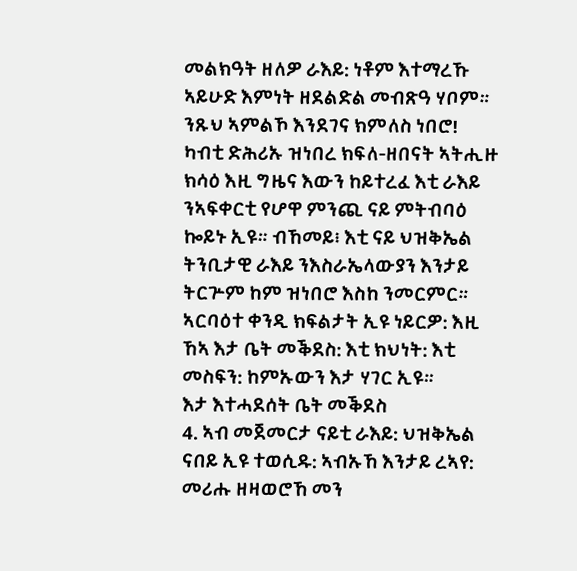መልክዓት ዘለዎ ራእይ: ነቶም እተማረኹ ኣይሁድ እምነት ዘደልድል መብጽዓ ሃቦም። ንጹህ ኣምልኾ እንደገና ክምለስ ነበሮ! ካብቲ ድሕሪኡ ዝነበረ ክፍለ-ዘበናት ኣትሒዙ ክሳዕ እዚ ግዜና እውን ከይተረፈ እቲ ራእይ ንኣፍቀርቲ የሆዋ ምንጪ ናይ ምትብባዕ ኰይኑ ኢዩ። ብኸመይ፧ እቲ ናይ ህዝቅኤል ትንቢታዊ ራእይ ንእስራኤላውያን እንታይ ትርጕም ከም ዝነበሮ እስከ ንመርምር። ኣርባዕተ ቀንዲ ክፍልታት ኢዩ ነይርዎ: እዚ ኸኣ እታ ቤት መቕደስ: እቲ ክህነት: እቲ መስፍን: ከምኡውን እታ ሃገር ኢዩ።
እታ እተሓደሰት ቤት መቕደስ
4. ኣብ መጀመርታ ናይቲ ራእይ: ህዝቅኤል ናበይ ኢዩ ተወሲዱ: ኣብኡኸ እንታይ ረኣየ: መሪሑ ዘዛወሮኸ መን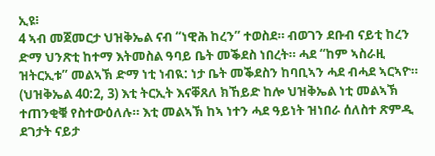ኢዩ፧
4 ኣብ መጀመርታ ህዝቅኤል ናብ “ነዊሕ ከረን” ተወስደ። ብወገን ደቡብ ናይቲ ከረን ድማ ህንጽቲ ከተማ እትመስል ዓባይ ቤት መቕደስ ነበረት። ሓደ “ከም ኣስራዚ ዝትርኢቱ” መልኣኽ ድማ ነቲ ነብዪ: ነታ ቤት መቕደስን ከባቢኣን ሓደ ብሓደ ኣርኣዮ። (ህዝቅኤል 40:2, 3) እቲ ትርኢት እናቐጸለ ክኸይድ ከሎ ህዝቅኤል ነቲ መልኣኽ ተጠንቂቑ የስተውዕለሉ። እቲ መልኣኽ ከኣ ነተን ሓደ ዓይነት ዝነበራ ሰለስተ ጽምዲ ደገታት ናይታ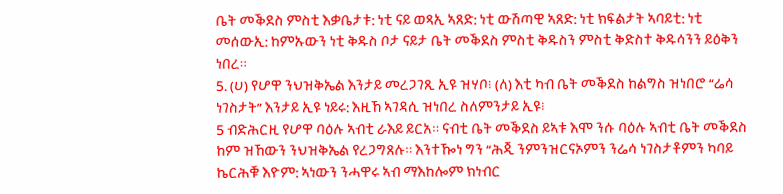ቤት መቕደስ ምስቲ እቃቤታቱ: ነቲ ናይ ወጻኢ ኣጸድ: ነቲ ውሽጣዊ ኣጸድ: ነቲ ክፍልታት ኣባይቲ: ነቲ መሰውኢ: ከምኡውን ነቲ ቅዱስ ቦታ ናይታ ቤት መቕደስ ምስቲ ቅዱስን ምስቲ ቅድስተ ቅዱሳንን ይዕቅን ነበረ።
5. (ሀ) የሆዋ ንህዝቅኤል እንታይ መረጋገጺ ኢዩ ዝሃቦ፧ (ለ) እቲ ካብ ቤት መቕደስ ከልግስ ዝነበሮ “ሬሳ ነገስታት” እንታይ ኢዩ ነይሩ: እዚኸ ኣገዳሲ ዝነበረ ስለምንታይ ኢዩ፧
5 ብድሕርዚ የሆዋ ባዕሉ ኣብቲ ራእይ ይርአ። ናብቲ ቤት መቕደስ ይኣቱ እሞ ንሱ ባዕሉ ኣብቲ ቤት መቕደስ ከም ዝኸውን ንህዝቅኤል የረጋግጸሉ። እንተዀነ ግን “ሕጂ ንምንዝርናኦምን ንሬሳ ነገስታቶምን ካባይ ኬርሕቑ እዮም: ኣነውን ንሓዋሩ ኣብ ማእከሎም ክነብር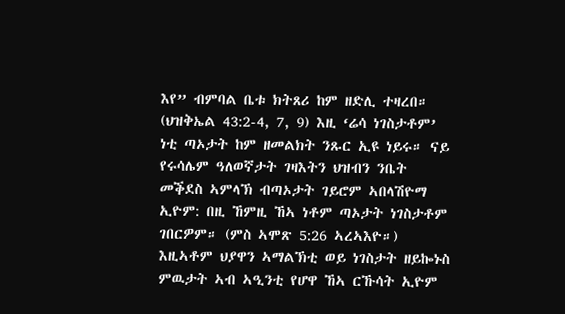እየ” ብምባል ቤቱ ክትጸሪ ከም ዘድሊ ተዛረበ። (ህዝቅኤል 43:2-4, 7, 9) እዚ ‘ሬሳ ነገስታቶም’ ነቲ ጣኦታት ከም ዘመልክት ንጹር ኢዩ ነይሩ። ናይ የሩሳሌም ዓለወኛታት ገዛእትን ህዝብን ንቤት መቕደስ ኣምላኽ ብጣኦታት ገይሮም ኣበላሽዮማ ኢዮም: በዚ ኸምዚ ኸኣ ነቶም ጣኦታት ነገስታቶም ገበርዎም። (ምስ ኣሞጽ 5:26 ኣረኣእዮ።) እዚኣቶም ህያዋን ኣማልኽቲ ወይ ነገስታት ዘይኰኑስ ምዉታት ኣብ ኣዒንቲ የሆዋ ኸኣ ርኹሳት ኢዮም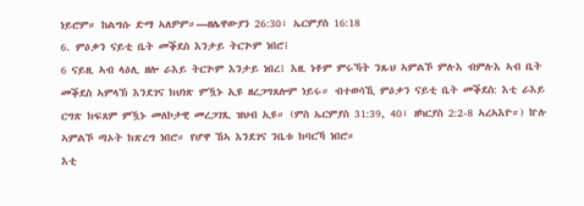ነይሮም። ከልግሱ ድማ ኣለዎም።—ዘሌዋውያን 26:30፣ ኤርምያስ 16:18
6. ምዕቃን ናይቲ ቤት መቕደስ እንታይ ትርጕም ነበሮ፧
6 ናይዚ ኣብ ላዕሊ ዘሎ ራእይ ትርጕም እንታይ ነበረ፧ እዚ ነቶም ምሩኻት ንጹህ ኣምልኾ ምሉእ ብምሉእ ኣብ ቤት መቕደስ ኣምላኽ እንደገና ክህነጽ ምዃኑ ኢዩ ዘረጋግጸሎም ነይሩ። ብተወሳኺ ምዕቃን ናይቲ ቤት መቕደስ: እቲ ራእይ ርግጽ ክፍጸም ምዃኑ መለኮታዊ መረጋገጺ ዝህብ ኢዩ። (ምስ ኤርምያስ 31:39, 40፣ ዘካርያስ 2:2-8 ኣረኣእዮ።) ኵሉ ኣምልኾ ጣኦት ክጽረግ ነበሮ። የሆዋ ኸኣ እንደገና ንቤቱ ክባርኻ ነበሮ።
እቲ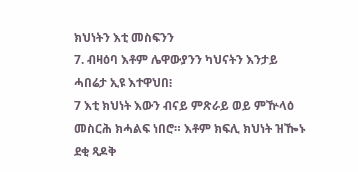ክህነትን እቲ መስፍንን
7. ብዛዕባ እቶም ሌዋውያንን ካህናትን እንታይ ሓበሬታ ኢዩ እተዋህበ፧
7 እቲ ክህነት እውን ብናይ ምጽራይ ወይ ምዅላዕ መስርሕ ክሓልፍ ነበሮ። እቶም ክፍሊ ክህነት ዝዀኑ ደቂ ጻዶቅ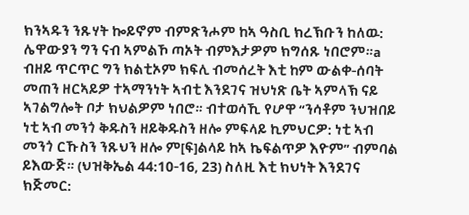ክንኣዱን ንጹሃት ኰይኖም ብምጽንሖም ከኣ ዓስቢ ክረኽቡን ከለዉ: ሌዋውያን ግን ናብ ኣምልኾ ጣኦት ብምእታዎም ክግሰጹ ነበሮም።a ብዘይ ጥርጥር ግን ክልቲኦም ክፍሊ ብመሰረት እቲ ከም ውልቀ-ሰባት መጠን ዘርኣይዎ ተኣማንነት ኣብቲ እንደገና ዝህነጽ ቤት ኣምላኽ ናይ ኣገልግሎት ቦታ ክህልዎም ነበሮ። ብተወሳኺ የሆዋ “ንሳቶም ንህዝበይ ነቲ ኣብ መንጎ ቅዱስን ዘይቅዱስን ዘሎ ምፍላይ ኪምህርዎ: ነቲ ኣብ መንጎ ርኹስን ንጹህን ዘሎ ም[ፍ]ልላይ ከኣ ኬፍልጥዎ እዮም” ብምባል ይእውጅ። (ህዝቅኤል 44:10-16, 23) ስለዚ እቲ ክህነት እንደገና ክጅመር: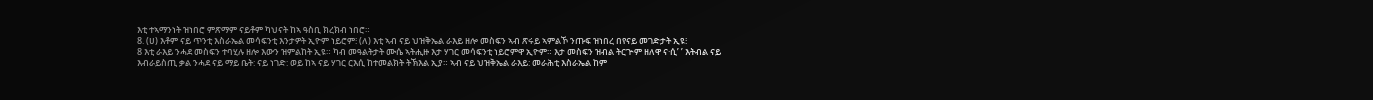እቲ ተኣማንነት ዝነበሮ ምጽማም ናይቶም ካህናት ከኣ ዓስቢ ክረክብ ነበሮ።
8. (ሀ) እቶም ናይ ጥንቲ እስራኤል መሳፍንቲ እንታዎት ኢዮም ነይሮም፧ (ለ) እቲ ኣብ ናይ ህዝቅኤል ራእይ ዘሎ መስፍን ኣብ ጽሩይ ኣምልኾ ንጡፍ ዝነበረ በየናይ መገድታት ኢዩ፧
8 እቲ ራእይ ንሓደ መስፍን ተባሂሉ ዘሎ እውን ዝምልከት ኢዩ። ካብ መዓልትታት ሙሴ ኣትሒዙ እታ ሃገር መሳፍንቲ ነይሮምዋ ኢዮም። እታ መስፍን ዝብል ትርጕም ዘለዋ ና·ሲʼ ʹ እትብል ናይ እብራይስጢ ቃል ንሓደ ናይ ማይ ቤት: ናይ ነገድ: ወይ ከኣ ናይ ሃገር ርእሲ ከተመልክት ትኽእል ኢያ። ኣብ ናይ ህዝቅኤል ራእይ: መራሕቲ እስራኤል ከም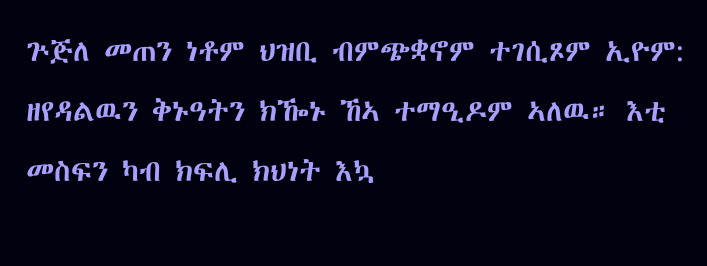ጕጅለ መጠን ነቶም ህዝቢ ብምጭቋኖም ተገሲጾም ኢዮም: ዘየዳልዉን ቅኑዓትን ክዀኑ ኸኣ ተማዒዶም ኣለዉ። እቲ መስፍን ካብ ክፍሊ ክህነት እኳ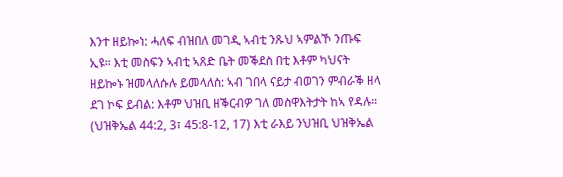እንተ ዘይኰነ: ሓለፍ ብዝበለ መገዲ ኣብቲ ንጹህ ኣምልኾ ንጡፍ ኢዩ። እቲ መስፍን ኣብቲ ኣጸድ ቤት መቕደስ በቲ እቶም ካህናት ዘይኰኑ ዝመላለሱሉ ይመላለስ: ኣብ ገበላ ናይታ ብወገን ምብራቕ ዘላ ደገ ኮፍ ይብል: እቶም ህዝቢ ዘቕርብዎ ገለ መስዋእትታት ከኣ የዳሉ። (ህዝቅኤል 44:2, 3፣ 45:8-12, 17) እቲ ራእይ ንህዝቢ ህዝቅኤል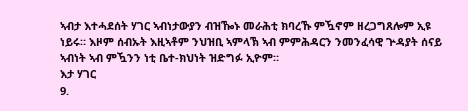ኣብታ እተሓደሰት ሃገር ኣብነታውያን ብዝዀኑ መራሕቲ ክባረኹ ምዃኖም ዘረጋግጸሎም ኢዩ ነይሩ። እዞም ሰብኡት እዚኣቶም ንህዝቢ ኣምላኽ ኣብ ምምሕዳርን ንመንፈሳዊ ጕዳያት ሰናይ ኣብነት ኣብ ምዃንን ነቲ ቤተ-ክህነት ዝድግፉ ኢዮም።
እታ ሃገር
9.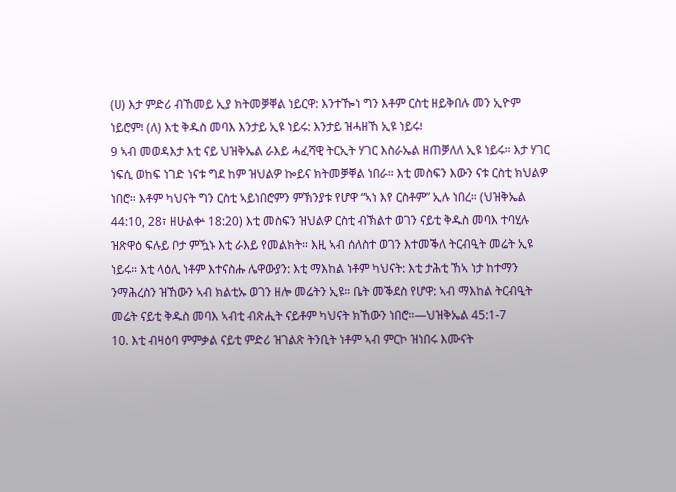(ሀ) እታ ምድሪ ብኸመይ ኢያ ክትመቓቐል ነይርዋ: እንተዀነ ግን እቶም ርስቲ ዘይቅበሉ መን ኢዮም ነይሮም፧ (ለ) እቲ ቅዱስ መባእ እንታይ ኢዩ ነይሩ: እንታይ ዝሓዘኸ ኢዩ ነይሩ፧
9 ኣብ መወዳእታ እቲ ናይ ህዝቅኤል ራእይ ሓፈሻዊ ትርኢት ሃገር እስራኤል ዘጠቓለለ ኢዩ ነይሩ። እታ ሃገር ነፍሲ ወከፍ ነገድ ነናቱ ግደ ከም ዝህልዎ ኰይና ክትመቓቐል ነበራ። እቲ መስፍን እውን ናቱ ርስቲ ክህልዎ ነበሮ። እቶም ካህናት ግን ርስቲ ኣይነበሮምን ምኽንያቱ የሆዋ “ኣነ እየ ርስቶም” ኢሉ ነበረ። (ህዝቅኤል 44:10, 28፣ ዘሁልቍ 18:20) እቲ መስፍን ዝህልዎ ርስቲ ብኽልተ ወገን ናይቲ ቅዱስ መባእ ተባሂሉ ዝጽዋዕ ፍሉይ ቦታ ምዃኑ እቲ ራእይ የመልክት። እዚ ኣብ ሰለስተ ወገን እተመቕለ ትርብዒት መሬት ኢዩ ነይሩ። እቲ ላዕሊ ነቶም እተናስሑ ሌዋውያን: እቲ ማእከል ነቶም ካህናት: እቲ ታሕቲ ኸኣ ነታ ከተማን ንማሕረስን ዝኸውን ኣብ ክልቲኡ ወገን ዘሎ መሬትን ኢዩ። ቤት መቕደስ የሆዋ: ኣብ ማእከል ትርብዒት መሬት ናይቲ ቅዱስ መባእ ኣብቲ ብጽሒት ናይቶም ካህናት ክኸውን ነበሮ።—ህዝቅኤል 45:1-7
10. እቲ ብዛዕባ ምምቃል ናይቲ ምድሪ ዝገልጽ ትንቢት ነቶም ኣብ ምርኮ ዝነበሩ እሙናት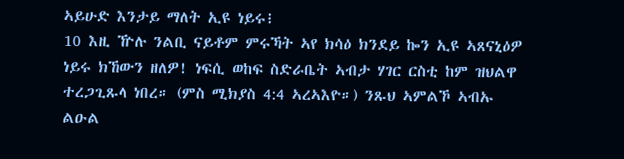ኣይሁድ እንታይ ማለት ኢዩ ነይሩ፧
10 እዚ ዅሉ ንልቢ ናይቶም ምሩኻት ኣየ ክሳዕ ክንደይ ኰን ኢዩ ኣጸናኒዕዎ ነይሩ ክኸውን ዘለዎ! ነፍሲ ወከፍ ስድራቤት ኣብታ ሃገር ርስቲ ከም ዝህልዋ ተረጋጊጹላ ነበረ። (ምስ ሚክያስ 4:4 ኣረኣእዮ።) ንጹህ ኣምልኾ ኣብኡ ልዑል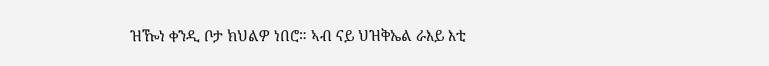ዝዀነ ቀንዲ ቦታ ክህልዎ ነበሮ። ኣብ ናይ ህዝቅኤል ራእይ እቲ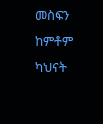መስፍን ከምቶም ካህናት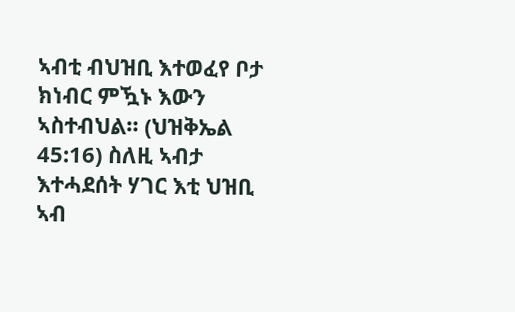ኣብቲ ብህዝቢ እተወፈየ ቦታ ክነብር ምዃኑ እውን ኣስተብህል። (ህዝቅኤል 45:16) ስለዚ ኣብታ እተሓደሰት ሃገር እቲ ህዝቢ ኣብ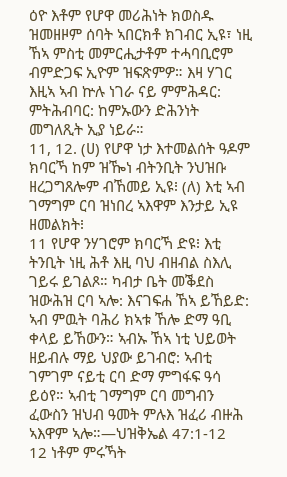ዕዮ እቶም የሆዋ መሪሕነት ክወስዱ ዝመዘዞም ሰባት ኣበርክቶ ክገብር ኢዩ፣ ነዚ ኸኣ ምስቲ መምርሒታቶም ተሓባቢሮም ብምድጋፍ ኢዮም ዝፍጽምዎ። እዛ ሃገር እዚኣ ኣብ ኵሉ ነገራ ናይ ምምሕዳር: ምትሕብባር: ከምኡውን ድሕንነት መግለጺት ኢያ ነይራ።
11, 12. (ሀ) የሆዋ ነታ እተመልሰት ዓዶም ክባርኻ ከም ዝዀነ ብትንቢት ንህዝቡ ዘረጋግጸሎም ብኸመይ ኢዩ፧ (ለ) እቲ ኣብ ገማግም ርባ ዝነበረ ኣእዋም እንታይ ኢዩ ዘመልክት፧
11 የሆዋ ንሃገሮም ክባርኻ ድዩ፧ እቲ ትንቢት ነዚ ሕቶ እዚ ባህ ብዘብል ስእሊ ገይሩ ይገልጾ። ካብታ ቤት መቕደስ ዝውሕዝ ርባ ኣሎ: እናገፍሐ ኸኣ ይኸይድ: ኣብ ምዉት ባሕሪ ክኣቱ ኸሎ ድማ ዓቢ ቀላይ ይኸውን። ኣብኡ ኸኣ ነቲ ህይወት ዘይብሉ ማይ ህያው ይገብሮ: ኣብቲ ገምገም ናይቲ ርባ ድማ ምግፋፍ ዓሳ ይዕየ። ኣብቲ ገማግም ርባ መግብን ፈውስን ዝህብ ዓመት ምሉእ ዝፈሪ ብዙሕ ኣእዋም ኣሎ።—ህዝቅኤል 47:1-12
12 ነቶም ምሩኻት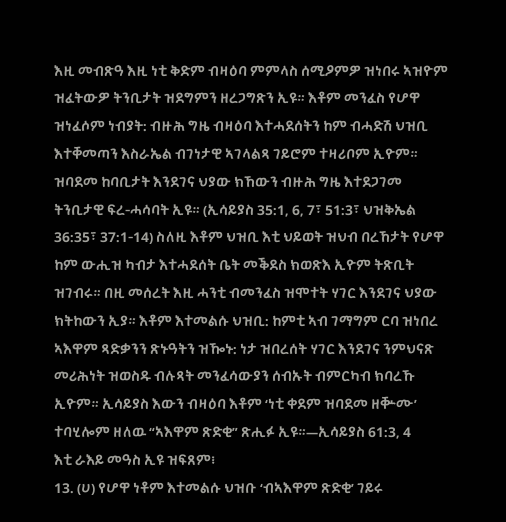እዚ መብጽዓ እዚ ነቲ ቅድም ብዛዕባ ምምላስ ሰሚዖምዎ ዝነበሩ ኣዝዮም ዝፈትውዎ ትንቢታት ዝደግምን ዘረጋግጽን ኢዩ። እቶም መንፈስ የሆዋ ዝነፈሶም ነብያት: ብዙሕ ግዜ ብዛዕባ እተሓደሰትን ከም ብሓድሽ ህዝቢ እተቐመጣን እስራኤል ብገነታዊ ኣገላልጻ ገይሮም ተዛሪቦም ኢዮም። ዝባደመ ከባቢታት እንደገና ህያው ክኸውን ብዙሕ ግዜ እተደጋገመ ትንቢታዊ ፍረ-ሓሳባት ኢዩ። (ኢሳይያስ 35:1, 6, 7፣ 51:3፣ ህዝቅኤል 36:35፣ 37:1-14) ስለዚ እቶም ህዝቢ እቲ ህይወት ዝህብ በረኸታት የሆዋ ከም ውሒዝ ካብታ እተሓደሰት ቤት መቕደስ ክወጽእ ኢዮም ትጽቢት ዝገብሩ። በዚ መሰረት እዚ ሓንቲ ብመንፈስ ዝሞተት ሃገር እንደገና ህያው ክትከውን ኢያ። እቶም እተመልሱ ህዝቢ: ከምቲ ኣብ ገማግም ርባ ዝነበረ ኣእዋም ጻድቃንን ጽኑዓትን ዝዀኑ: ነታ ዝበረሰት ሃገር እንደገና ንምህናጽ መሪሕነት ዝወስዱ ብሉጻት መንፈሳውያን ሰብኡት ብምርካብ ክባረኹ ኢዮም። ኢሳይያስ እውን ብዛዕባ እቶም ‘ነቲ ቀደም ዝባደመ ዘቝሙ’ ተባሂሎም ዘለዉ “ኣእዋም ጽድቂ” ጽሒፉ ኢዩ።—ኢሳይያስ 61:3, 4
እቲ ራእይ መዓስ ኢዩ ዝፍጸም፧
13. (ሀ) የሆዋ ነቶም እተመልሱ ህዝቡ ‘ብኣእዋም ጽድቂ’ ገይሩ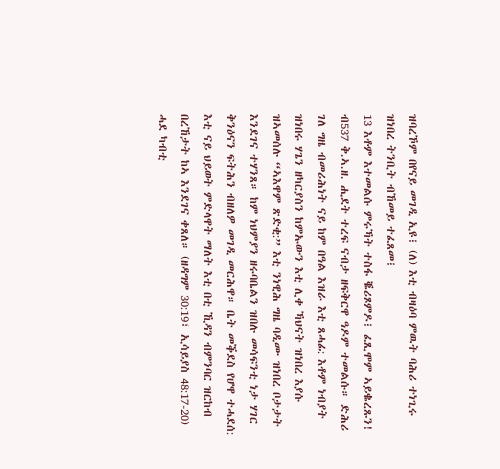ዝባረኾም በየናይ መገዲ ኢዩ፧ (ለ) እቲ ብዛዕባ ምዉት ባሕሪ ተነጊሩ ዝነበረ ትንቢት ብኸመይ ተፈጸመ፧
13 እቶም እተመልሱ ምሩኻት ተስፋ ቘሪጾምዶ፧ ፈጺሞም ኣይቈረጹን! ብ537 ቅ.ኣ.ዘ. ሒደት ተረፍ ናብታ ዘፍቅርዋ ዓዶም ተመልሱ። ድሕሪ ገለ ግዜ ብመሪሕነት ናይ ከም በዓል እዝራ እቲ ጸሓፊ: እቶም ነብያት ዝነበሩ ሃጌን ዘካርያስን ከምኡውን እቲ ሊቀ ኻህናት ዝነበረ እያሱ ዝኣመሰሉ “ኣእዋም ጽድቂ:” እቲ ንነዊሕ ግዜ ባዲሙ ዝነበረ ቦታታት እንደገና ተሃንጸ። ከም ነህምያን ዘሩባቤልን ዝበሉ መሳፍንቲ ነታ ሃገር ቅንዕናን ፍትሕን ብዘለዎ መገዲ መርሕዋ። ቤት መቕደስ የሆዋ ተሓደሰ: እቲ ናይ ህይወት ምድላዋት ማለት እቲ በቲ ኺዳን ብምንባር ዝርከብ በረኸታት ከኣ እንደገና ቀጸለ። (ዘዳግም 30:19፣ ኢሳይያስ 48:17-20) ሓደ ካብቲ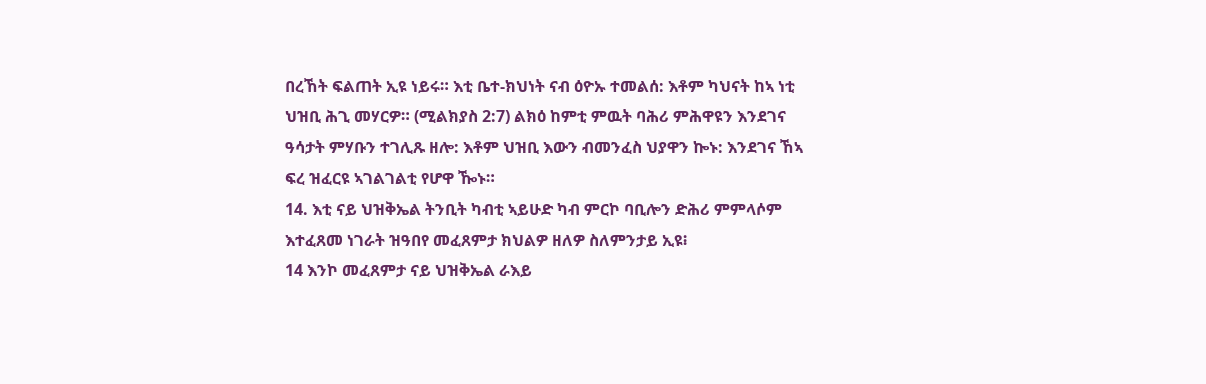በረኸት ፍልጠት ኢዩ ነይሩ። እቲ ቤተ-ክህነት ናብ ዕዮኡ ተመልሰ: እቶም ካህናት ከኣ ነቲ ህዝቢ ሕጊ መሃርዎ። (ሚልክያስ 2:7) ልክዕ ከምቲ ምዉት ባሕሪ ምሕዋዩን እንደገና ዓሳታት ምሃቡን ተገሊጹ ዘሎ: እቶም ህዝቢ እውን ብመንፈስ ህያዋን ኰኑ: እንደገና ኸኣ ፍረ ዝፈርዩ ኣገልገልቲ የሆዋ ዀኑ።
14. እቲ ናይ ህዝቅኤል ትንቢት ካብቲ ኣይሁድ ካብ ምርኮ ባቢሎን ድሕሪ ምምላሶም እተፈጸመ ነገራት ዝዓበየ መፈጸምታ ክህልዎ ዘለዎ ስለምንታይ ኢዩ፧
14 እንኮ መፈጸምታ ናይ ህዝቅኤል ራእይ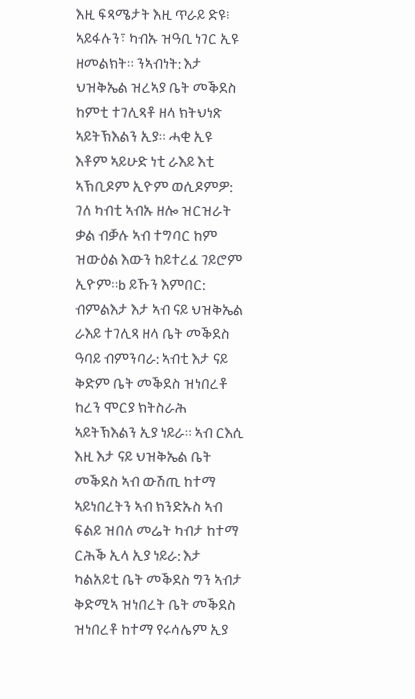እዚ ፍጻሜታት እዚ ጥራይ ድዩ፧ ኣይፋሉን፣ ካብኡ ዝዓቢ ነገር ኢዩ ዘመልክት። ንኣብነት: እታ ህዝቅኤል ዝረኣያ ቤት መቕደስ ከምቲ ተገሊጻቶ ዘላ ክትህነጽ ኣይትኽእልን ኢያ። ሓቂ ኢዩ እቶም ኣይሁድ ነቲ ራእይ እቲ ኣኽቢዶም ኢዮም ወሲዶምዎ: ገለ ካብቲ ኣብኡ ዘሎ ዝርዝራት ቃል ብቓሉ ኣብ ተግባር ከም ዝውዕል እውን ከይተረፈ ገይሮም ኢዮም።b ይኹን እምበር: ብምልእታ እታ ኣብ ናይ ህዝቅኤል ራእይ ተገሊጻ ዘላ ቤት መቕደስ ዓባይ ብምንባራ: ኣብቲ እታ ናይ ቅድም ቤት መቕደስ ዝነበረቶ ከረን ሞርያ ክትስራሕ ኣይትኽእልን ኢያ ነይራ። ኣብ ርእሲ እዚ እታ ናይ ህዝቅኤል ቤት መቕደስ ኣብ ውሽጢ ከተማ ኣይነበረትን ኣብ ክንድኡስ ኣብ ፍልይ ዝበለ መሬት ካብታ ከተማ ርሕቕ ኢላ ኢያ ነይራ: እታ ካልአይቲ ቤት መቕደስ ግን ኣብታ ቅድሚኣ ዝነበረት ቤት መቕደስ ዝነበረቶ ከተማ የሩሳሌም ኢያ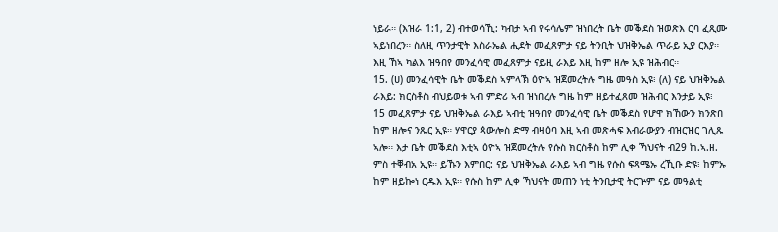ነይራ። (እዝራ 1:1, 2) ብተወሳኺ: ካብታ ኣብ የሩሳሌም ዝነበረት ቤት መቕደስ ዝወጽእ ርባ ፈጺሙ ኣይነበረን። ስለዚ ጥንታዊት እስራኤል ሒደት መፈጸምታ ናይ ትንቢት ህዝቅኤል ጥራይ ኢያ ርእያ። እዚ ኸኣ ካልእ ዝዓበየ መንፈሳዊ መፈጸምታ ናይዚ ራእይ እዚ ከም ዘሎ ኢዩ ዝሕብር።
15. (ሀ) መንፈሳዊት ቤት መቕደስ ኣምላኽ ዕዮኣ ዝጀመረትሉ ግዜ መዓስ ኢዩ፧ (ለ) ናይ ህዝቅኤል ራእይ: ክርስቶስ ብህይወቱ ኣብ ምድሪ ኣብ ዝነበረሉ ግዜ ከም ዘይተፈጸመ ዝሕብር እንታይ ኢዩ፧
15 መፈጸምታ ናይ ህዝቅኤል ራእይ ኣብቲ ዝዓበየ መንፈሳዊ ቤት መቕደስ የሆዋ ክኸውን ክንጽበ ከም ዘሎና ንጹር ኢዩ። ሃዋርያ ጳውሎስ ድማ ብዛዕባ እዚ ኣብ መጽሓፍ እብራውያን ብዝርዝር ገሊጹ ኣሎ። እታ ቤት መቕደስ እቲኣ ዕዮኣ ዝጀመረትሉ የሱስ ክርስቶስ ከም ሊቀ ኻህናት ብ29 ከ.ኣ.ዘ. ምስ ተቐብአ ኢዩ። ይኹን እምበር: ናይ ህዝቅኤል ራእይ ኣብ ግዜ የሱስ ፍጻሜኡ ረኺቡ ድዩ፧ ከምኡ ከም ዘይኰነ ርዱእ ኢዩ። የሱስ ከም ሊቀ ኻህናት መጠን ነቲ ትንቢታዊ ትርጕም ናይ መዓልቲ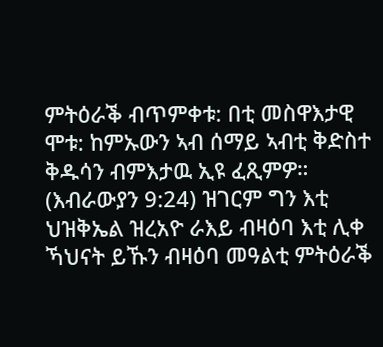ምትዕራቕ ብጥምቀቱ: በቲ መስዋእታዊ ሞቱ: ከምኡውን ኣብ ሰማይ ኣብቲ ቅድስተ ቅዱሳን ብምእታዉ ኢዩ ፈጺምዎ። (እብራውያን 9:24) ዝገርም ግን እቲ ህዝቅኤል ዝረአዮ ራእይ ብዛዕባ እቲ ሊቀ ኻህናት ይኹን ብዛዕባ መዓልቲ ምትዕራቕ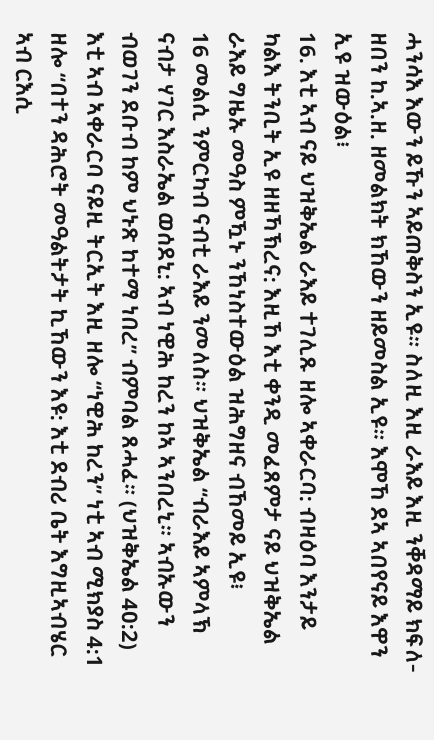ሓንሳእ እውን ይኹን ኣይጠቅስን ኢዩ። ስለዚ እዚ ራእይ እዚ ንቐዳማይ ክፍለ-ዘበን ከ.ኣ.ዘ. ዘመልክት ክኸውን ዘይመስል ኢዩ። እሞኸ ደኣ ኣበየናይ እዋን ኢዩ ዝውዕል፧
16. እቲ ኣብ ናይ ህዝቅኤል ራእይ ተገሊጹ ዘሎ ኣቀራርባ: ብዛዕባ እንታይ ካልእ ትንቢት ኢዩ ዘዘኻኽረና: እዚኸ እቲ ቀንዲ መፈጸምታ ናይ ህዝቅኤል ራእይ ግዜኡ መዓስ ምዃኑ ንኸነስተውዕል ዝሕግዘና ብኸመይ ኢዩ፧
16 መልሲ ንምርካብ ናብቲ ራእይ ንመለስ። ህዝቅኤል “ብራእይ ኣምላኽ ናብታ ሃገር እስራኤል ወሰደኒ: ኣብ ነዊሕ ከረን ከኣ ኣንበረኒ። ኣብኡውን ብወገን ደቡብ ከም ህኑጽ ከተማ ነበረ” ብምባል ጸሓፈ። (ህዝቅኤል 40:2) እቲ ኣብ ኣቀራርባ ናይዚ ትርኢት እዚ ዘሎ “ነዊሕ ከረን” ነቲ ኣብ ሚክያስ 4:1 ዘሎ “በተን ዳሕሮት መዓልትታት ኪኸውን እዩ: እቲ ደብሪ ቤት እግዚኣብሄር ኣብ ርእሲ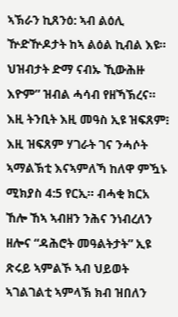ኣኽራን ኪጸንዕ: ኣብ ልዕሊ ዅድዅዶታት ከኣ ልዕል ኪብል እዩ። ህዝብታት ድማ ናብኡ ኺውሕዙ እዮም” ዝብል ሓሳብ የዘኻኽረና። እዚ ትንቢት እዚ መዓስ ኢዩ ዝፍጸም፧ እዚ ዝፍጸም ሃገራት ገና ንሓሶት ኣማልኽቲ እናኣምለኻ ከለዋ ምዃኑ ሚክያስ 4:5 የርኢ። ብሓቂ ክርአ ኸሎ ኸኣ ኣብዘን ንሕና ንነብረለን ዘሎና “ዳሕሮት መዓልትታት” ኢዩ ጽሩይ ኣምልኾ ኣብ ህይወት ኣገልገልቲ ኣምላኽ ክብ ዝበለን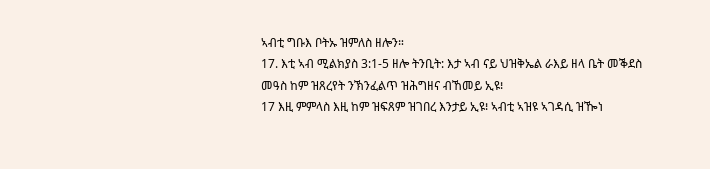ኣብቲ ግቡእ ቦትኡ ዝምለስ ዘሎን።
17. እቲ ኣብ ሚልክያስ 3:1-5 ዘሎ ትንቢት: እታ ኣብ ናይ ህዝቅኤል ራእይ ዘላ ቤት መቕደስ መዓስ ከም ዝጸረየት ንኽንፈልጥ ዝሕግዘና ብኸመይ ኢዩ፧
17 እዚ ምምላስ እዚ ከም ዝፍጸም ዝገበረ እንታይ ኢዩ፧ ኣብቲ ኣዝዩ ኣገዳሲ ዝዀነ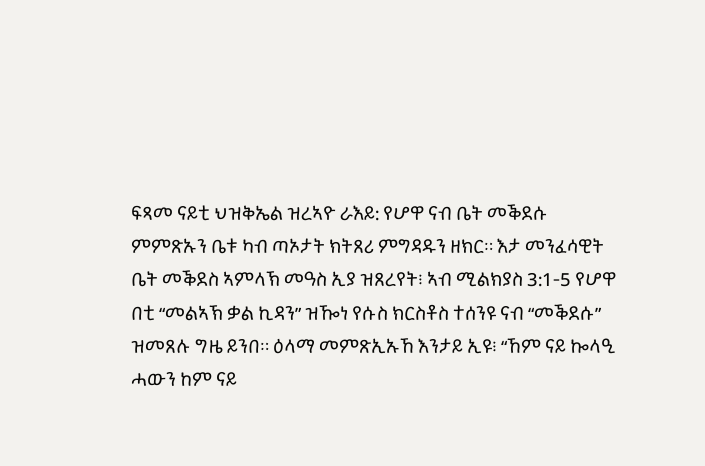ፍጻመ ናይቲ ህዝቅኤል ዝረኣዮ ራእይ: የሆዋ ናብ ቤት መቕደሱ ምምጽኡን ቤቱ ካብ ጣኦታት ክትጸሪ ምግዳዱን ዘክር። እታ መንፈሳዊት ቤት መቕደስ ኣምላኽ መዓስ ኢያ ዝጸረየት፧ ኣብ ሚልክያስ 3:1-5 የሆዋ በቲ “መልኣኽ ቃል ኪዳን” ዝዀነ የሱስ ክርስቶስ ተሰንዩ ናብ “መቕደሱ” ዝመጸሉ ግዜ ይንበ። ዕላማ መምጽኢኡኸ እንታይ ኢዩ፧ “ኸም ናይ ኰላዒ ሓውን ከም ናይ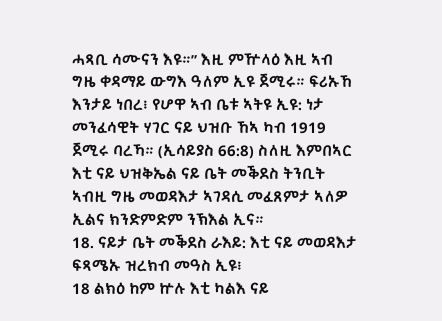ሓጻቢ ሳሙናን እዩ።” እዚ ምዅላዕ እዚ ኣብ ግዜ ቀዳማይ ውግእ ዓለም ኢዩ ጀሚሩ። ፍሪኡኸ እንታይ ነበረ፧ የሆዋ ኣብ ቤቱ ኣትዩ ኢዩ: ነታ መንፈሳዊት ሃገር ናይ ህዝቡ ኸኣ ካብ 1919 ጀሚሩ ባረኻ። (ኢሳይያስ 66:8) ስለዚ እምበኣር እቲ ናይ ህዝቅኤል ናይ ቤት መቕደስ ትንቢት ኣብዚ ግዜ መወዳእታ ኣገዳሲ መፈጸምታ ኣለዎ ኢልና ክንድምድም ንኽእል ኢና።
18. ናይታ ቤት መቕደስ ራእይ: እቲ ናይ መወዳእታ ፍጻሜኡ ዝረክብ መዓስ ኢዩ፧
18 ልክዕ ከም ኵሉ እቲ ካልእ ናይ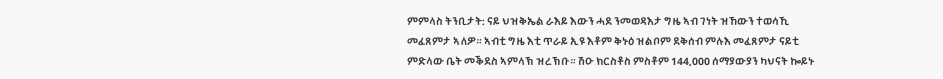ምምላስ ትንቢታት: ናይ ህዝቅኤል ራእይ እውን ሓደ ንመወዳእታ ግዜ ኣብ ገነት ዝኸውን ተወሳኺ መፈጸምታ ኣለዎ። ኣብቲ ግዜ እቲ ጥራይ ኢዩ እቶም ቅኑዕ ዝልቦም ደቅሰብ ምሉእ መፈጸምታ ናይቲ ምድላው ቤት መቕደስ ኣምላኽ ዝረኽቡ። ሽዑ ክርስቶስ ምስቶም 144,000 ሰማያውያን ካህናት ኰይኑ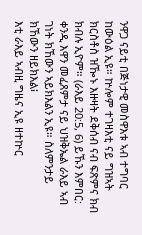ንዋጋ ናይቲ በጅነታዊ መስዋእቱ ኣብ ተግባር ከውዕል ኢዩ። ኵሎም ተገዛእቲ ናይ ግዝኣት ክርስቶስ ዝዀኑ እዙዛት ደቅሰብ ናብ ፍጽምና ክብ ክብሉ ኢዮም። (ራእይ 20:5, 6) ይኹን እምበር: ቀንዲ እዋን መፈጸምታ ናይ ህዝቅኤል ራእይ ኣብ ገነት ክኸውን ኣይክእልን ኢዩ። ስለምንታይ ክኸውን ዘይክእል፧
እቲ ራእይ ኣብዚ ግዜና ኢዩ ዘተኵር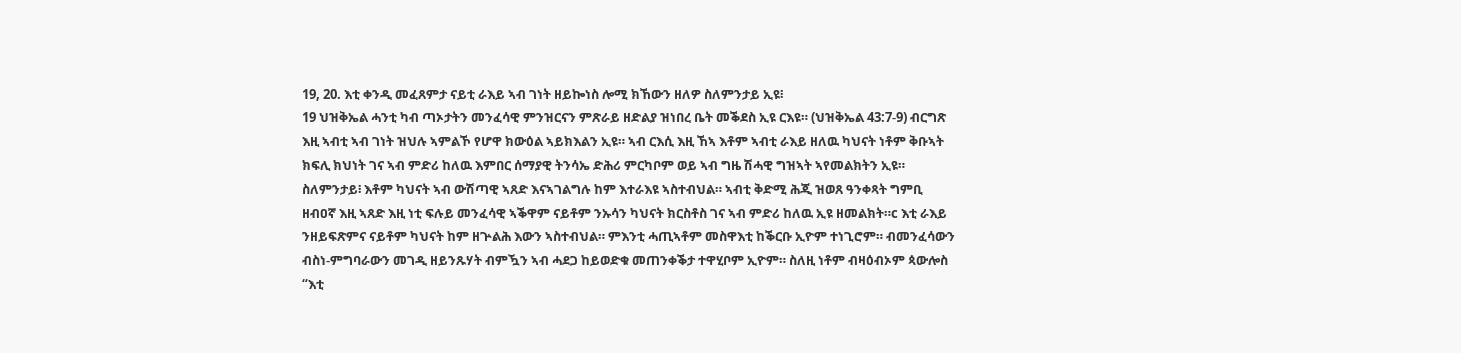19, 20. እቲ ቀንዲ መፈጸምታ ናይቲ ራእይ ኣብ ገነት ዘይኰነስ ሎሚ ክኸውን ዘለዎ ስለምንታይ ኢዩ፧
19 ህዝቅኤል ሓንቲ ካብ ጣኦታትን መንፈሳዊ ምንዝርናን ምጽራይ ዘድልያ ዝነበረ ቤት መቕደስ ኢዩ ርእዩ። (ህዝቅኤል 43:7-9) ብርግጽ እዚ ኣብቲ ኣብ ገነት ዝህሉ ኣምልኾ የሆዋ ክውዕል ኣይክእልን ኢዩ። ኣብ ርእሲ እዚ ኸኣ እቶም ኣብቲ ራእይ ዘለዉ ካህናት ነቶም ቅቡኣት ክፍሊ ክህነት ገና ኣብ ምድሪ ከለዉ እምበር ሰማያዊ ትንሳኤ ድሕሪ ምርካቦም ወይ ኣብ ግዜ ሽሓዊ ግዝኣት ኣየመልክትን ኢዩ። ስለምንታይ፧ እቶም ካህናት ኣብ ውሽጣዊ ኣጸድ እናኣገልግሉ ከም እተራእዩ ኣስተብህል። ኣብቲ ቅድሚ ሕጂ ዝወጸ ዓንቀጻት ግምቢ ዘብዐኛ እዚ ኣጸድ እዚ ነቲ ፍሉይ መንፈሳዊ ኣቕዋም ናይቶም ንኡሳን ካህናት ክርስቶስ ገና ኣብ ምድሪ ከለዉ ኢዩ ዘመልክት።c እቲ ራእይ ንዘይፍጽምና ናይቶም ካህናት ከም ዘጕልሕ እውን ኣስተብህል። ምእንቲ ሓጢኣቶም መስዋእቲ ከቕርቡ ኢዮም ተነጊሮም። ብመንፈሳውን ብስነ-ምግባራውን መገዲ ዘይንጹሃት ብምዃን ኣብ ሓደጋ ከይወድቁ መጠንቀቕታ ተዋሂቦም ኢዮም። ስለዚ ነቶም ብዛዕብኦም ጳውሎስ “እቲ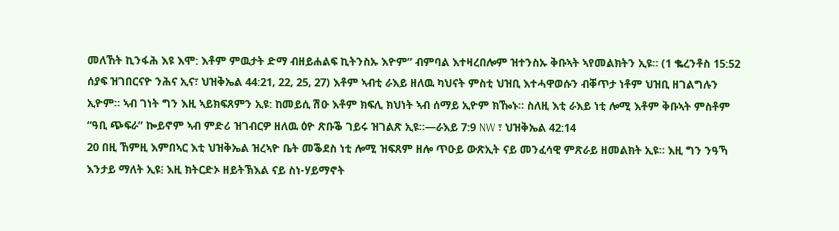መለኸት ኪንፋሕ እዩ እሞ: እቶም ምዉታት ድማ ብዘይሐልፍ ኪትንስኡ እዮም” ብምባል እተዛረበሎም ዝተንስኡ ቅቡኣት ኣየመልክትን ኢዩ። (1 ቈረንቶስ 15:52 ሰያፍ ዝገበርናዮ ንሕና ኢና፣ ህዝቅኤል 44:21, 22, 25, 27) እቶም ኣብቲ ራእይ ዘለዉ ካህናት ምስቲ ህዝቢ እተሓዋወሱን ብቐጥታ ነቶም ህዝቢ ዘገልግሉን ኢዮም። ኣብ ገነት ግን እዚ ኣይክፍጸምን ኢዩ: ከመይሲ ሽዑ እቶም ክፍሊ ክህነት ኣብ ሰማይ ኢዮም ክዀኑ። ስለዚ እቲ ራእይ ነቲ ሎሚ እቶም ቅቡኣት ምስቶም “ዓቢ ጭፍራ” ኰይኖም ኣብ ምድሪ ዝገብርዎ ዘለዉ ዕዮ ጽቡቕ ገይሩ ዝገልጽ ኢዩ።—ራእይ 7:9 NW ፣ ህዝቅኤል 42:14
20 በዚ ኸምዚ እምበኣር እቲ ህዝቅኤል ዝረኣዮ ቤት መቕደስ ነቲ ሎሚ ዝፍጸም ዘሎ ጥዑይ ውጽኢት ናይ መንፈሳዊ ምጽራይ ዘመልክት ኢዩ። እዚ ግን ንዓኻ እንታይ ማለት ኢዩ፧ እዚ ክትርድኦ ዘይትኽእል ናይ ስነ-ሃይማኖት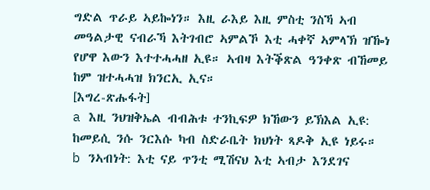ግድል ጥራይ ኣይኰነን። እዚ ራእይ እዚ ምስቲ ንስኻ ኣብ መዓልታዊ ናብራኻ እትገብሮ ኣምልኾ እቲ ሓቀኛ ኣምላኽ ዝዀነ የሆዋ እውን እተተሓሓዘ ኢዩ። ኣብዛ እትቕጽል ዓንቀጽ ብኸመይ ከም ዝተሓሓዝ ክንርኢ ኢና።
[እግረ-ጽሑፋት]
a እዚ ንህዝቅኤል ብብሕቱ ተንኪፍዎ ክኸውን ይኽእል ኢዩ: ከመይሲ ንሱ ንርእሱ ካብ ስድራቤት ክህነት ጻዶቅ ኢዩ ነይሩ።
b ንኣብነት: እቲ ናይ ጥንቲ ሚሽናህ እቲ ኣብታ እንደገና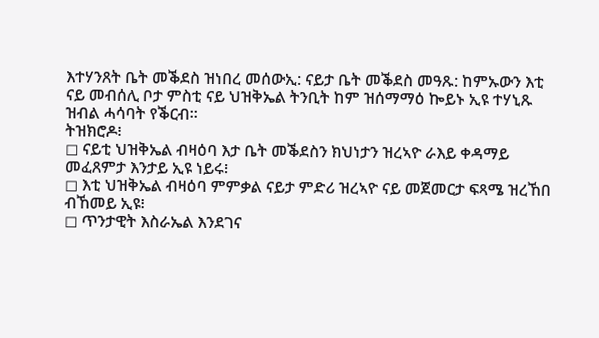እተሃንጸት ቤት መቕደስ ዝነበረ መሰውኢ: ናይታ ቤት መቕደስ መዓጹ: ከምኡውን እቲ ናይ መብሰሊ ቦታ ምስቲ ናይ ህዝቅኤል ትንቢት ከም ዝሰማማዕ ኰይኑ ኢዩ ተሃኒጹ ዝብል ሓሳባት የቕርብ።
ትዝክሮዶ፧
◻ ናይቲ ህዝቅኤል ብዛዕባ እታ ቤት መቕደስን ክህነታን ዝረኣዮ ራእይ ቀዳማይ መፈጸምታ እንታይ ኢዩ ነይሩ፧
◻ እቲ ህዝቅኤል ብዛዕባ ምምቃል ናይታ ምድሪ ዝረኣዮ ናይ መጀመርታ ፍጻሜ ዝረኸበ ብኸመይ ኢዩ፧
◻ ጥንታዊት እስራኤል እንደገና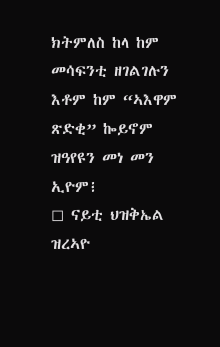ክትምለስ ከላ ከም መሳፍንቲ ዘገልገሉን እቶም ከም “ኣእዋም ጽድቂ” ኰይኖም ዝዓየዩን መነ መን ኢዮም፧
◻ ናይቲ ህዝቅኤል ዝረኣዮ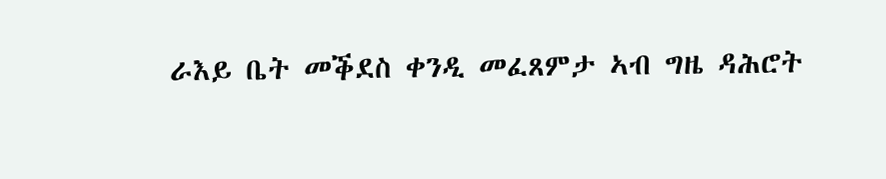ራእይ ቤት መቕደስ ቀንዲ መፈጸምታ ኣብ ግዜ ዳሕሮት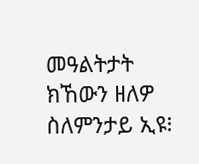መዓልትታት ክኸውን ዘለዎ ስለምንታይ ኢዩ፧